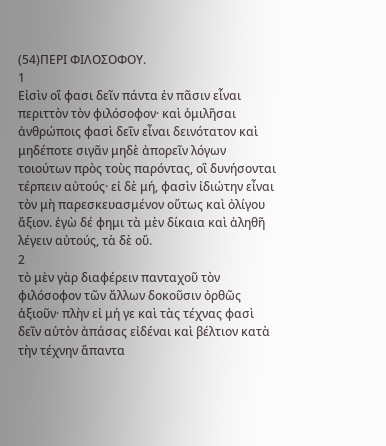(54)ΠΕΡΙ ΦΙΛΟΣΟΦΟΥ.
1
Εἰσὶν οἵ φασι δεῖν πάντα ἐν πᾶσιν εἷναι περιττὸν τὸν φιλόσοφον· καὶ ὁμιλῆσαι ἀνθρώποις φασὶ δεῖν εἶναι δεινότατον καὶ μηδέποτε σιγᾶν μηδὲ ἀπορεῖν λόγων τοιούτων πρὸς τοὺς παρόντας, οἳ δυνήσονται τέρπειν αὐτούς· εἰ δὲ μή, φασὶν ἰδιώτην εἶναι τὸν μὴ παρεσκευασμένον οὕτως καὶ ὀλίγου ἄξιον. ἐγὼ δέ φημι τὰ μὲν δίκαια καὶ ἀληθῆ λέγειν αὐτούς, τὰ δὲ οὔ.
2
τὸ μὲν γὰρ διαφέρειν πανταχοῦ τὸν φιλόσοφον τῶν ἄλλων δοκοῦσιν ὀρθῶς ἀξιοῦν· πλὴν εἰ μή γε καὶ τὰς τέχνας φασὶ δεῖν αὐτὸν ἁπάσας εἰδέναι καὶ βέλτιον κατὰ τὴν τέχνην ἅπαντα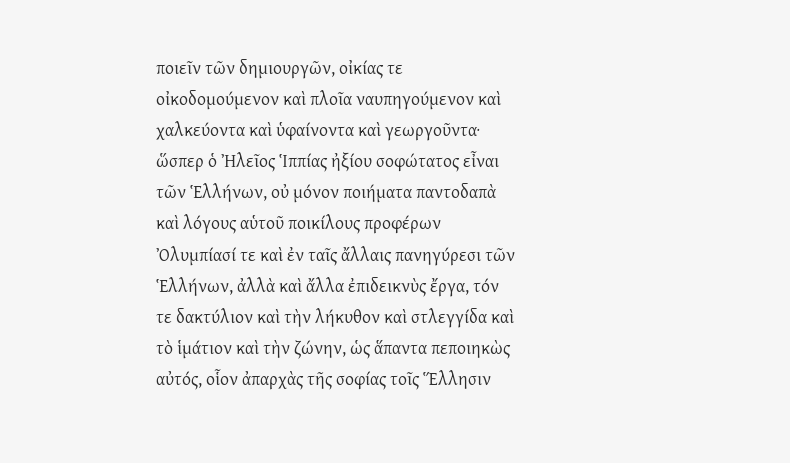ποιεῖν τῶν δημιουργῶν, οἰκίας τε οἰκοδομούμενον καὶ πλοῖα ναυπηγούμενον καὶ χαλκεύοντα καὶ ὑφαίνοντα καὶ γεωργοῦντα· ὥσπερ ὁ Ἠλεῖος Ἱππίας ἠξίου σοφώτατος εἶναι τῶν Ἑλλήνων, οὐ μόνον ποιήματα παντοδαπὰ καὶ λόγους αὑτοῦ ποικίλους προφέρων Ὀλυμπίασί τε καὶ ἐν ταῖς ἄλλαις πανηγύρεσι τῶν Ἑλλήνων, ἀλλὰ καὶ ἄλλα ἐπιδεικνὺς ἔργα, τόν τε δακτύλιον καὶ τὴν λήκυθον καὶ στλεγγίδα καὶ τὸ ἱμάτιον καὶ τὴν ζώνην, ὡς ἅπαντα πεποιηκὼς αὐτός, οἷον ἀπαρχὰς τῆς σοφίας τοῖς Ἕλλησιν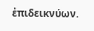ἐπιδεικνύων.